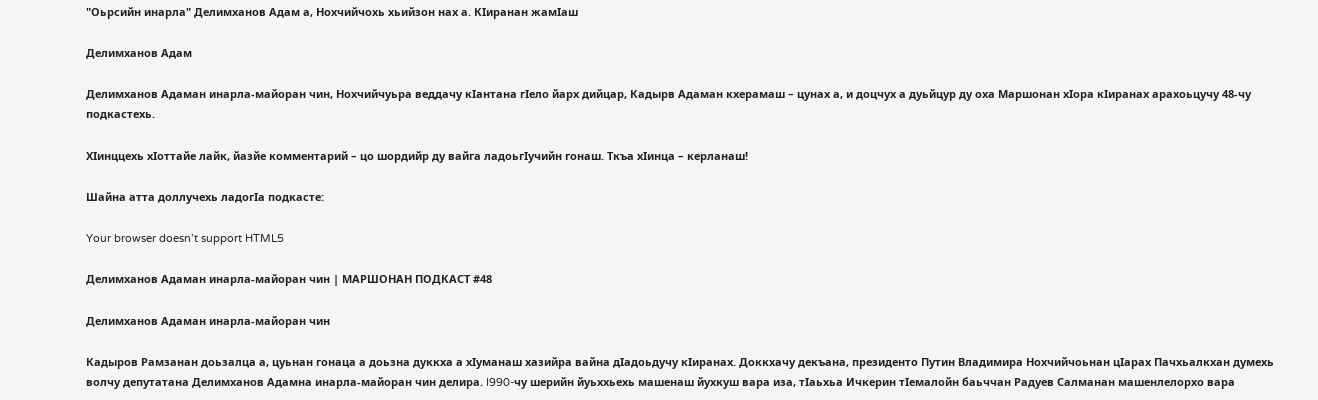"Оьрсийн инарла" Делимханов Адам а, Нохчийчохь хьийзон нах а. КIиранан жамIаш

Делимханов Адам

Делимханов Адаман инарла-майоран чин, Нохчийчуьра веддачу кIантана гIело йарх дийцар, Кадырв Адаман кхерамаш – цунах а, и доцчух а дуьйцур ду оха Маршонан хIора кIиранах арахоьцучу 48-чу подкастехь.

ХIинццехь хIоттайе лайк, йазйе комментарий – цо шордийр ду вайга ладоьгIучийн гонаш. Ткъа хIинца – керланаш!

Шайна атта доллучехь ладогIа подкасте:

Your browser doesn’t support HTML5

Делимханов Адаман инарла-майоран чин | МАРШОНАН ПОДКАСТ #48

Делимханов Адаман инарла-майоран чин

Кадыров Рамзанан доьзалца а, цуьнан гонаца а доьзна дуккха а хIуманаш хазийра вайна дIадоьдучу кIиранах. Доккхачу декъана, президенто Путин Владимира Нохчийчоьнан цIарах Пачхьалкхан думехь волчу депутатана Делимханов Адамна инарла-майоран чин делира. I990-чу шерийн йуьххьехь машенаш йухкуш вара иза, тIаьхьа Ичкерин тIемалойн баьччан Радуев Салманан машенлелорхо вара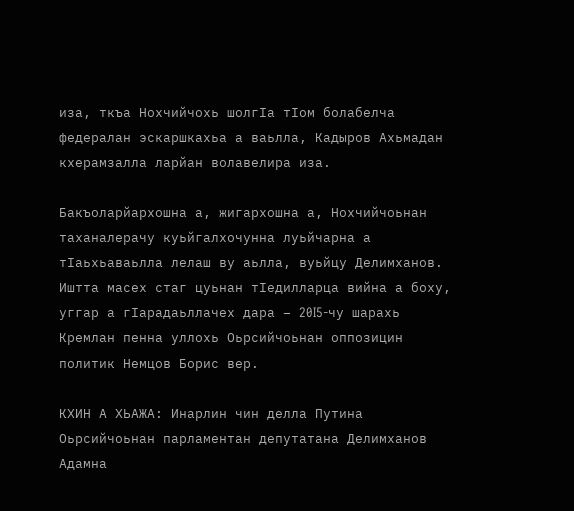иза, ткъа Нохчийчохь шолгIа тIом болабелча федералан эскаршкахьа а ваьлла, Кадыров Ахьмадан кхерамзалла ларйан волавелира иза.

Бакъоларйархошна а, жигархошна а, Нохчийчоьнан таханалерачу куьйгалхочунна луьйчарна а тIаьхьаваьлла лелаш ву аьлла, вуьйцу Делимханов. Иштта масех стаг цуьнан тIедилларца вийна а боху, уггар а гIарадаьллачех дара – 20I5-чу шарахь Кремлан пенна уллохь Оьрсийчоьнан оппозицин политик Немцов Борис вер.

КХИН А ХЬАЖА: Инарлин чин делла Путина Оьрсийчоьнан парламентан депутатана Делимханов Адамна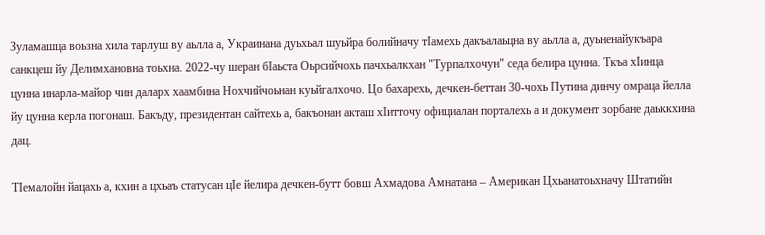Зуламашца воьзна хила тарлуш ву аьлла а, Украинана дуьхьал шуьйра болийначу тIамехь дакъалаьцна ву аьлла а, дуьненайукъара санкцеш йу Делимхановна тоьхна. 2022-чу шеран бIаьста Оьрсийчохь пачхьалкхан "Турпалхочун" седа белира цунна. Ткъа хIинца цунна инарла-майор чин даларх хаамбина Нохчийчоьнан куьйгалхочо. Цо бахарехь, дечкен-беттан 30-чохь Путина динчу омраца йелла йу цунна керла погонаш. Бакъду, президентан сайтехь а, бакъонан акташ хIитточу официалан порталехь а и документ зорбане даьккхина дац.

ТIемалойн йацахь а, кхин а цхьаъ статусан цIе йелира дечкен-бутт бовш Ахмадова Амнатана – Американ Цхьанатоьхначу Штатийн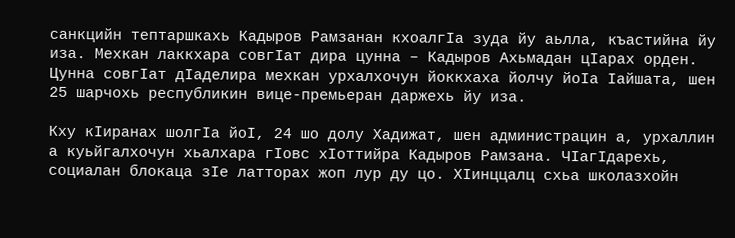санкцийн тептаршкахь Кадыров Рамзанан кхоалгIа зуда йу аьлла, къастийна йу иза. Мехкан лаккхара совгIат дира цунна – Кадыров Ахьмадан цIарах орден. Цунна совгIат дIаделира мехкан урхалхочун йоккхаха йолчу йоIа Iайшата, шен 25 шарчохь республикин вице-премьеран даржехь йу иза.

Кху кIиранах шолгIа йоI, 24 шо долу Хадижат, шен администрацин а, урхаллин а куьйгалхочун хьалхара гIовс хIоттийра Кадыров Рамзана. ЧIагIдарехь, социалан блокаца зIе латторах жоп лур ду цо. ХIинццалц схьа школазхойн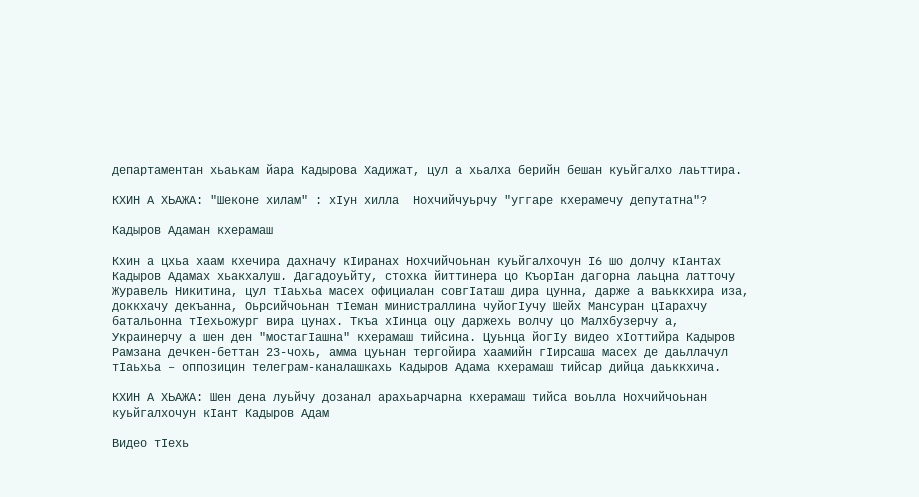департаментан хьаькам йара Кадырова Хадижат, цул а хьалха берийн бешан куьйгалхо лаьттира.

КХИН А ХЬАЖА: "Шеконе хилам" : хIун хилла  Нохчийчуьрчу "уггаре кхерамечу депутатна"?

Кадыров Адаман кхерамаш

Кхин а цхьа хаам кхечира дахначу кIиранах Нохчийчоьнан куьйгалхочун I6 шо долчу кIантах Кадыров Адамах хьакхалуш. Дагадоуьйту, стохка йиттинера цо КъорIан дагорна лаьцна латточу Журавель Никитина, цул тIаьхьа масех официалан совгIаташ дира цунна, дарже а ваьккхира иза, доккхачу декъанна, Оьрсийчоьнан тIеман министраллина чуйогIучу Шейх Мансуран цIарахчу батальонна тIехьожург вира цунах. Ткъа хIинца оцу даржехь волчу цо Малхбузерчу а, Украинерчу а шен ден "мостагIашна" кхерамаш тийсина. Цуьнца йогIу видео хIоттийра Кадыров Рамзана дечкен-беттан 23-чохь, амма цуьнан тергойира хаамийн гIирсаша масех де даьллачул тIаьхьа – оппозицин телеграм-каналашкахь Кадыров Адама кхерамаш тийсар дийца даьккхича.

КХИН А ХЬАЖА: Шен дена луьйчу дозанал арахьарчарна кхерамаш тийса воьлла Нохчийчоьнан куьйгалхочун кIант Кадыров Адам

Видео тIехь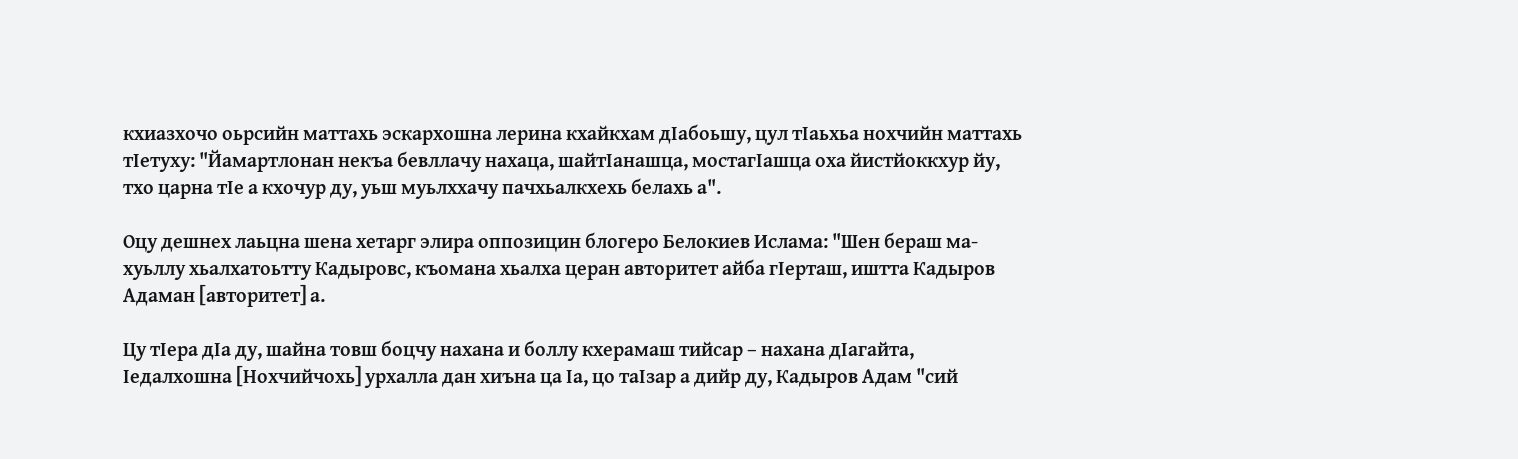кхиазхочо оьрсийн маттахь эскархошна лерина кхайкхам дIабоьшу, цул тIаьхьа нохчийн маттахь тIетуху: "Йамартлонан некъа бевллачу нахаца, шайтIанашца, мостагIашца оха йистйоккхур йу, тхо царна тIе а кхочур ду, уьш муьлххачу пачхьалкхехь белахь а".

Оцу дешнех лаьцна шена хетарг элира оппозицин блогеро Белокиев Ислама: "Шен бераш ма-хуьллу хьалхатоьтту Кадыровс, къомана хьалха церан авторитет айба гIерташ, иштта Кадыров Адаман [авторитет] а.

Цу тIера дIа ду, шайна товш боцчу нахана и боллу кхерамаш тийсар – нахана дIагайта, Iедалхошна [Нохчийчохь] урхалла дан хиъна ца Iа, цо таIзар а дийр ду, Кадыров Адам "сий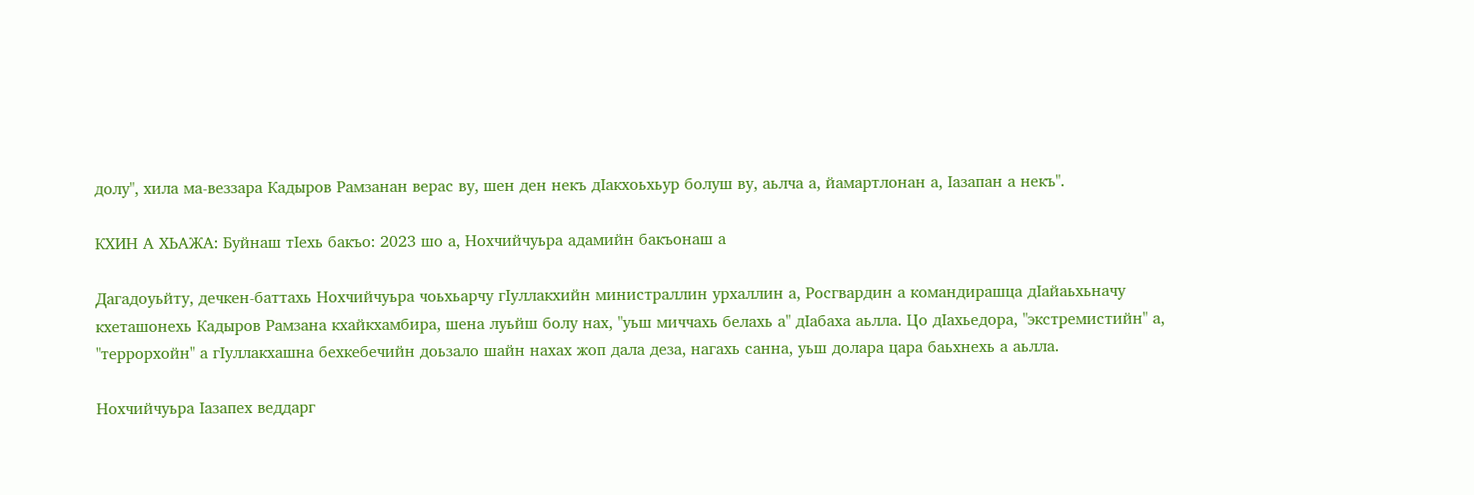долу", хила ма-веззара Кадыров Рамзанан верас ву, шен ден некъ дIакхоьхьур болуш ву, аьлча а, йамартлонан а, Iазапан а некъ".

КХИН А ХЬАЖА: Буйнаш тIехь бакъо: 2023 шо а, Нохчийчуьра адамийн бакъонаш а

Дагадоуьйту, дечкен-баттахь Нохчийчуьра чоьхьарчу гIуллакхийн министраллин урхаллин а, Росгвардин а командирашца дIайаьхьначу кхеташонехь Кадыров Рамзана кхайкхамбира, шена луьйш болу нах, "уьш миччахь белахь а" дIабаха аьлла. Цо дIахьедора, "экстремистийн" а, "террорхойн" а гIуллакхашна бехкебечийн доьзало шайн нахах жоп дала деза, нагахь санна, уьш долара цара баьхнехь а аьлла.

Нохчийчуьра Iазапех веддарг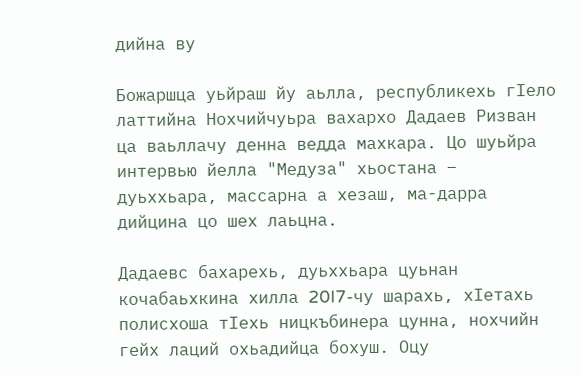дийна ву

Божаршца уьйраш йу аьлла, республикехь гIело латтийна Нохчийчуьра вахархо Дадаев Ризван ца ваьллачу денна ведда махкара. Цо шуьйра интервью йелла "Медуза" хьостана – дуьххьара, массарна а хезаш, ма-дарра дийцина цо шех лаьцна.

Дадаевс бахарехь, дуьххьара цуьнан кочабаьхкина хилла 20I7-чу шарахь, хIетахь полисхоша тIехь ницкъбинера цунна, нохчийн гейх лаций охьадийца бохуш. Оцу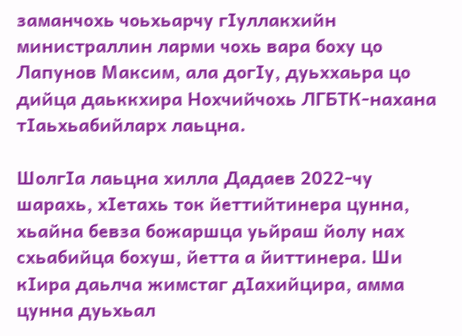заманчохь чоьхьарчу гIуллакхийн министраллин ларми чохь вара боху цо Лапунов Максим, ала догIу, дуьххаьра цо дийца даьккхира Нохчийчохь ЛГБТК-нахана тIаьхьабийларх лаьцна.

ШолгIа лаьцна хилла Дадаев 2022-чу шарахь, хIетахь ток йеттийтинера цунна, хьайна бевза божаршца уьйраш йолу нах схьабийца бохуш, йетта а йиттинера. Ши кIира даьлча жимстаг дIахийцира, амма цунна дуьхьал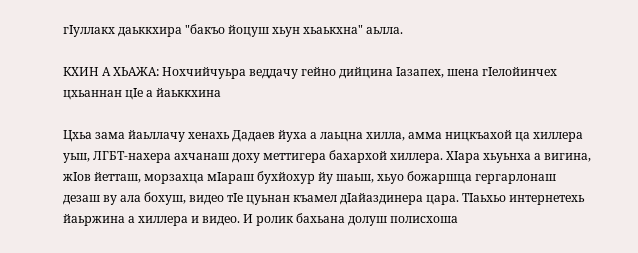гIуллакх даьккхира "бакъо йоцуш хьун хьаькхна" аьлла.

КХИН А ХЬАЖА: Нохчийчуьра веддачу гейно дийцина Iазапех, шена гIелойинчех цхьаннан цIе а йаьккхина

Цхьа зама йаьллачу хенахь Дадаев йуха а лаьцна хилла, амма ницкъахой ца хиллера уьш, ЛГБТ-нахера ахчанаш доху меттигера бахархой хиллера. ХIара хьуьнха а вигина, жIов йетташ, морзахца мIараш бухйохур йу шаьш, хьуо божаршца гергарлонаш дезаш ву ала бохуш, видео тIе цуьнан къамел дIайаздинера цара. ТIаьхьо интернетехь йаьржина а хиллера и видео. И ролик бахьана долуш полисхоша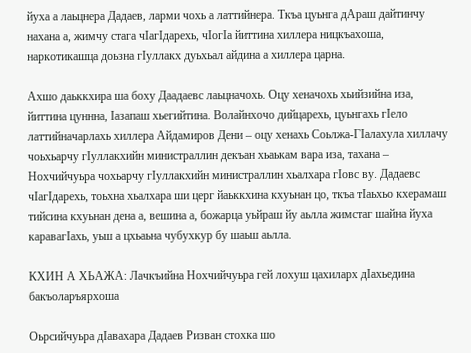йуха а лаьцнера Дадаев, ларми чохь а латтийнера. Ткъа цуьнга дАраш дайтинчу нахана а, жимчу стага чIагIдарехь, чIогIа йиттина хиллера ницкъахоша, наркотикашца доьзна гIуллакх дуьхьал айдина а хиллера царна.

Ахшо даьккхира ша боху Даадаевс лаьцначохь. Оцу хеначохь хьийзийна иза, йиттина цуннна, Iазапаш хьегийтина. Волайнхочо дийцарехь, цуьнгахь гIело латтийначарлахь хиллера Айдамиров Дени – оцу хенахь Соьлжа-ГIалахула хиллачу чоьхьарчу гIуллакхийн министраллин декъан хьаькам вара иза, тахана – Нохчийчуьра чохьарчу гIуллакхийн министраллин хьалхара гIовс ву. Дадаевс чIагIдарехь, тоьхна хьалхара ши церг йаьккхина кхуьнан цо, ткъа тIаьхьо кхерамаш тийсина кхуьнан дена а, вешина а, божарца уьйраш йу аьлла жимстаг шайна йуха каравагIахь, уьш а цхьаьна чубухкур бу шаьш аьлла.

КХИН А ХЬАЖА: Лачкъийна Нохчийчуьра гей лохуш цахиларх дIахьедина бакъоларъярхоша

Оьрсийчуьра дIавахара Дадаев Ризван стохка шо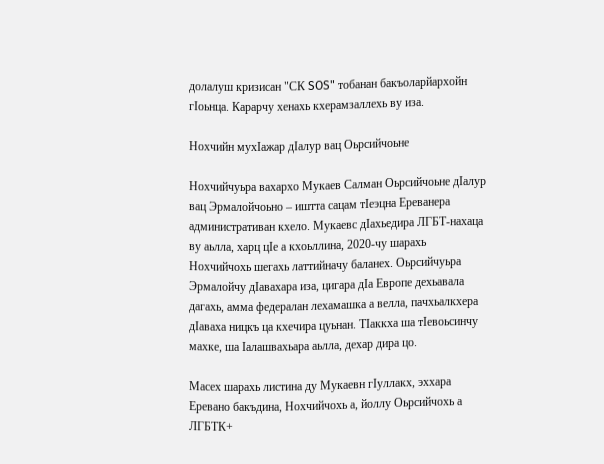долалуш кризисан "СК SOS" тобанан бакъоларйархойн гIоьнца. Карарчу хенахь кхерамзаллехь ву иза.

Нохчийн мухIажар дIалур вац Оьрсийчоьне

Нохчийчуьра вахархо Мукаев Салман Оьрсийчоьне дIалур вац Эрмалойчоьно – иштта сацам тIеэцна Ереванера административан кхело. Мукаевс дIахьедира ЛГБТ-нахаца ву аьлла, харц цIе а кхоьллина, 2020-чу шарахь Нохчийчохь шегахь латтийначу баланех. Оьрсийчуьра Эрмалойчу дIавахара иза, цигара дIа Европе дехьавала дагахь, амма федералан лехамашка а велла, пачхьалкхера дIаваха ницкъ ца кхечира цуьнан. ТIаккха ша тIевоьсинчу махке, ша Iалашвахьара аьлла, дехар дира цо.

Масех шарахь листина ду Мукаевн гIуллакх, эххара Еревано бакъдина, Нохчийчохь а, йоллу Оьрсийчохь а ЛГБТК+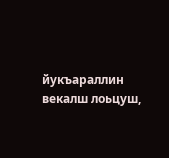йукъараллин векалш лоьцуш,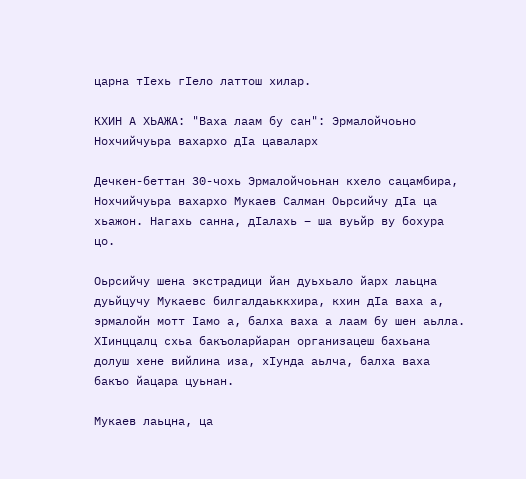царна тIехь гIело латтош хилар.

КХИН А ХЬАЖА: "Ваха лаам бу сан": Эрмалойчоьно Нохчийчуьра вахархо дIа цаваларх

Дечкен-беттан 30-чохь Эрмалойчоьнан кхело сацамбира, Нохчийчуьра вахархо Мукаев Салман Оьрсийчу дIа ца хьажон. Нагахь санна, дIалахь – ша вуьйр ву бохура цо.

Оьрсийчу шена экстрадици йан дуьхьало йарх лаьцна дуьйцучу Мукаевс билгалдаьккхира, кхин дIа ваха а, эрмалойн мотт Iамо а, балха ваха а лаам бу шен аьлла. ХIинццалц схьа бакъоларйаран организацеш бахьана долуш хене вийлина иза, хIунда аьлча, балха ваха бакъо йацара цуьнан.

Мукаев лаьцна, ца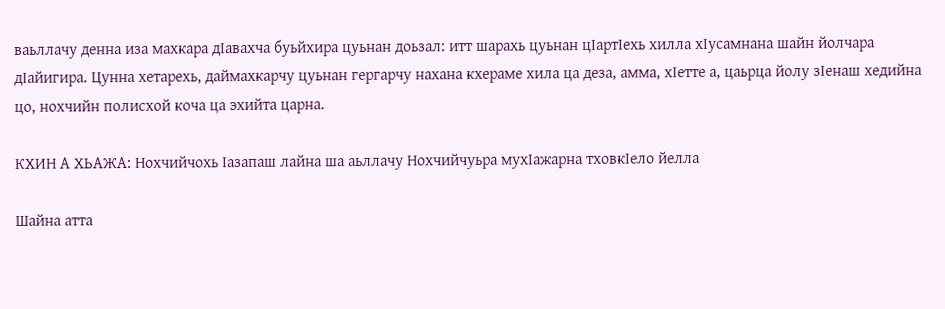ваьллачу денна иза махкара дIавахча буьйхира цуьнан доьзал: итт шарахь цуьнан цIартIехь хилла хIусамнана шайн йолчара дIайигира. Цунна хетарехь, даймахкарчу цуьнан гергарчу нахана кхераме хила ца деза, амма, хIетте а, цаьрца йолу зIенаш хедийна цо, нохчийн полисхой коча ца эхийта царна.

КХИН А ХЬАЖА: Нохчийчохь Iазапаш лайна ша аьллачу Нохчийчуьра мухIажарна тховкIело йелла

Шайна атта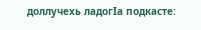доллучехь ладогIа подкасте: